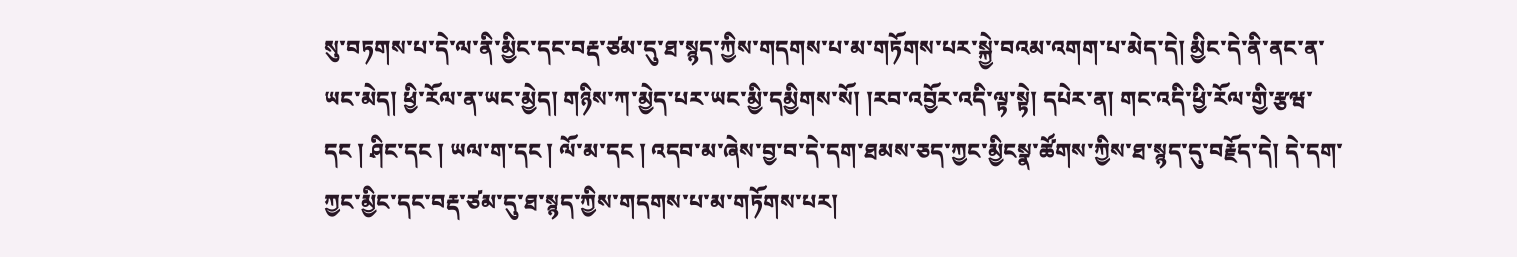སུ་བཏགས་པ་དེ་ལ་ནི་མྱིང་དང་བརྡ་ཙམ་དུ་ཐ་སྙད་ཀྱིས་གདགས་པ་མ་གཏོགས་པར་སྐྱེ་བའམ་འགག་པ་མེད་དེ། མྱིང་དེ་ནི་ནང་ན་ཡང་མེད། ཕྱི་རོལ་ན་ཡང་མྱེད། གཉིས་ཀ་མྱེད་པར་ཡང་མྱི་དམྱིགས་སོ། །རབ་འབྱོར་འདི་ལྟ་སྟེ། དཔེར་ན། གང་འདི་ཕྱི་རོལ་གྱི་རྩཝ་དང ། ཤིང་དང ། ཡལ་ག་དང ། ལོ་མ་དང ། འདབ་མ་ཞེས་བྱ་བ་དེ་དག་ཐམས་ཅད་ཀྱང་མྱིངསྣ་ཚོགས་ཀྱིས་ཐ་སྙད་དུ་བརྗོད་དེ། དེ་དག་ཀྱང་མྱིང་དང་བརྡ་ཙམ་དུ་ཐ་སྙད་ཀྱིས་གདགས་པ་མ་གཏོགས་པར།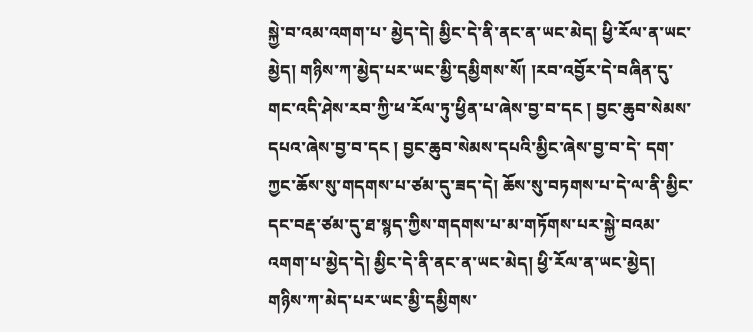སྐྱེ་བ་འམ་འགག་པ་ མྱེད་དེ། མྱིང་དེ་ནི་ནང་ན་ཡང་མེད། ཕྱི་རོལ་ན་ཡང་མྱེད། གཉིས་ཀ་མྱེད་པར་ཡང་མྱི་དམྱིགས་སོ། །རབ་འབྱོར་དེ་བཞིན་དུ་གང་འདི་ཤེས་རབ་ཀྱི་ཕ་རོལ་ཏུ་ཕྱིན་པ་ཞེས་བྱ་བ་དང ། བྱང་ཆུབ་སེམས་དཔའ་ཞེས་བྱ་བ་དང ། བྱང་ཆུབ་སེམས་དཔའི་མྱིང་ཞེས་བྱ་བ་དེ་ དག་ཀྱང་ཆོས་སུ་གདགས་པ་ཙམ་དུ་ཟད་དེ། ཆོས་སུ་བཏགས་པ་དེ་ལ་ནི་མྱིང་དང་བརྡ་ཙམ་དུ་ཐ་སྙད་ཀྱིས་གདགས་པ་མ་གཏོགས་པར་སྐྱེ་བའམ་འགག་པ་མྱེད་དེ། མྱིང་དེ་ནི་ནང་ན་ཡང་མེད། ཕྱི་རོལ་ན་ཡང་མྱེད། གཉིས་ཀ་མེད་པར་ཡང་མྱི་དམྱིགས་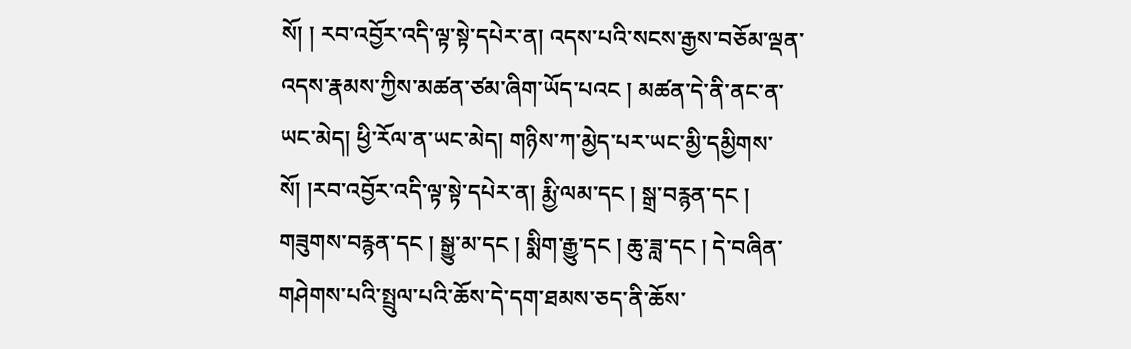སོ། ། རབ་འབྱོར་འདི་ལྟ་སྟེ་དཔེར་ན། འདས་པའི་སངས་རྒྱས་བཅོམ་ལྡན་འདས་རྣམས་ཀྱིས་མཚན་ཙམ་ཞིག་ཡོད་པའང ། མཚན་དེ་ནི་ནང་ན་ཡང་མེད། ཕྱི་རོལ་ན་ཡང་མེད། གཉིས་ཀ་མྱེད་པར་ཡང་མྱི་དམྱིགས་སོ། །རབ་འབྱོར་འདི་ལྟ་སྟེ་དཔེར་ན། རྨྱི་ལམ་དང ། སྒྲ་བརྙན་དང ། གཟུགས་བརྙན་དང ། སྒྱུ་མ་དང ། སྨིག་རྒྱུ་དང ། ཆུ་ཟླ་དང ། དེ་བཞིན་གཤེགས་པའི་སྤྲུལ་པའི་ཆོས་དེ་དག་ཐམས་ཅད་ནི་ཆོས་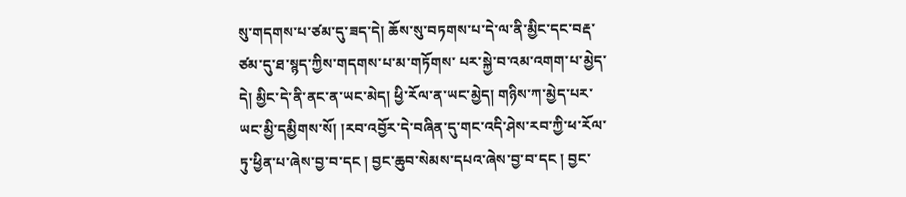སུ་གདགས་པ་ཙམ་དུ་ཟད་དེ། ཆོས་སུ་བཏགས་པ་དེ་ལ་ནི་མྱིང་དང་བརྡ་ཙམ་དུ་ཐ་སྙད་ཀྱིས་གདགས་པ་མ་གཏོགས་ པར་སྐྱེ་བ་འམ་འགག་པ་མྱེད་དེ། མྱིང་དེ་ནི་ནང་ན་ཡང་མེད། ཕྱི་རོལ་ན་ཡང་མྱེད། གཉིས་ཀ་མྱེད་པར་ཡང་མྱི་དམྱིགས་སོ། །རབ་འབྱོར་དེ་བཞིན་དུ་གང་འདི་ཤེས་རབ་ཀྱི་ཕ་རོལ་ཏུ་ཕྱིན་པ་ཞེས་བྱ་བ་དང ། བྱང་ཆུབ་སེམས་དཔའ་ཞེས་བྱ་བ་དང ། བྱང་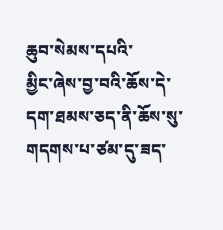ཆུབ་སེམས་དཔའི་
མྱིང་ཞེས་བྱ་བའི་ཆོས་དེ་དག་ཐམས་ཅད་ནི་ཆོས་སུ་གདགས་པ་ཙམ་དུ་ཟད་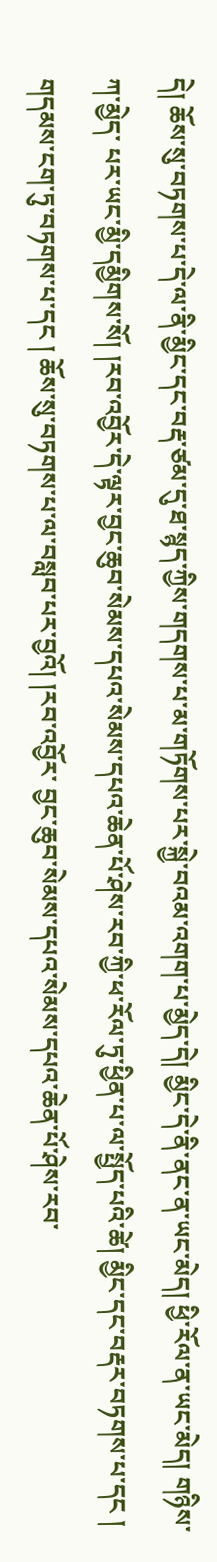དེ། ཆོས་སུ་བཏགས་པ་དེ་ལ་ནི་མྱིང་དང་བརྡ་ཙམ་དུ་ཐ་སྙད་ཀྱིས་གདགས་པ་མ་གཏོགས་པར་སྐྱེ་བའམ་འགག་པ་མྱེད་དེ། མྱིང་དེ་ནི་ནང་ན་ཡང་མེད། ཕྱི་རོལ་ན་ཡང་མེད། གཉིས་ཀ་མྱེད་ པར་ཡང་མྱི་དམྱིགས་སོ། །རབ་འབྱོར་དེ་ལྟར་བྱང་ཆུབ་སེམས་དཔའ་སེམས་དཔའ་ཆེན་པོ་ཤེས་རབ་ཀྱི་ཕ་རོལ་ཏུ་ཕྱིན་པ་ལ་སྤྱོད་པའི་ཚེ། མྱིང་དང་བརྡར་བཏགས་པ་དང ། གདམས་ངག་ཏུ་བཏགས་པ་དང ། ཆོས་སུ་བཏགས་པ་ལ་བསླབ་པར་བྱའོ། །རབ་འབྱོར་ བྱང་ཆུབ་སེམས་དཔའ་སེམས་དཔའ་ཆེན་པོ་ཤེས་རབ་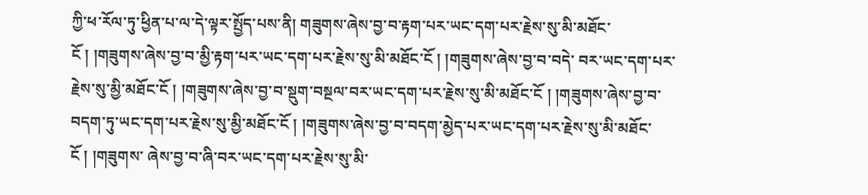ཀྱི་ཕ་རོལ་ཏུ་ཕྱིན་པ་ལ་དེ་ལྟར་སྤྱོད་པས་ནི། གཟུགས་ཞེས་བྱ་བ་རྟག་པར་ཡང་དག་པར་རྗེས་སུ་མི་མཐོང་ངོ ། །གཟུགས་ཞེས་བྱ་བ་མྱི་རྟག་པར་ཡང་དག་པར་རྗེས་སུ་མི་མཐོང་ངོ ། །གཟུགས་ཞེས་བྱ་བ་བདེ་ བར་ཡང་དག་པར་རྗེས་སུ་མྱི་མཐོང་ངོ ། །གཟུགས་ཞེས་བྱ་བ་སྡུག་བསྔལ་བར་ཡང་དག་པར་རྗེས་སུ་མི་མཐོང་ངོ ། །གཟུགས་ཞེས་བྱ་བ་བདག་ཏུ་ཡང་དག་པར་རྗེས་སུ་མྱི་མཐོང་ངོ ། །གཟུགས་ཞེས་བྱ་བ་བདག་མྱེད་པར་ཡང་དག་པར་རྗེས་སུ་མི་མཐོང་ངོ ། །གཟུགས་ ཞེས་བྱ་བ་ཞི་བར་ཡང་དག་པར་རྗེས་སུ་མི་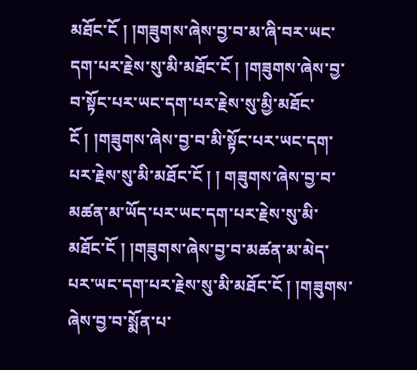མཐོང་ངོ ། །གཟུགས་ཞེས་བྱ་བ་མ་ཞི་བར་ཡང་དག་པར་རྗེས་སུ་མི་མཐོང་ངོ ། །གཟུགས་ཞེས་བྱ་བ་སྟོང་པར་ཡང་དག་པར་རྗེས་སུ་མྱི་མཐོང་ངོ ། །གཟུགས་ཞེས་བྱ་བ་མི་སྟོང་པར་ཡང་དག་པར་རྗེས་སུ་མི་མཐོང་ངོ ། ། གཟུགས་ཞེས་བྱ་བ་མཚན་མ་ཡོད་པར་ཡང་དག་པར་རྗེས་སུ་མི་མཐོང་ངོ ། །གཟུགས་ཞེས་བྱ་བ་མཚན་མ་མེད་པར་ཡང་དག་པར་རྗེས་སུ་མི་མཐོང་ངོ ། །གཟུགས་ཞེས་བྱ་བ་སྨོན་པ་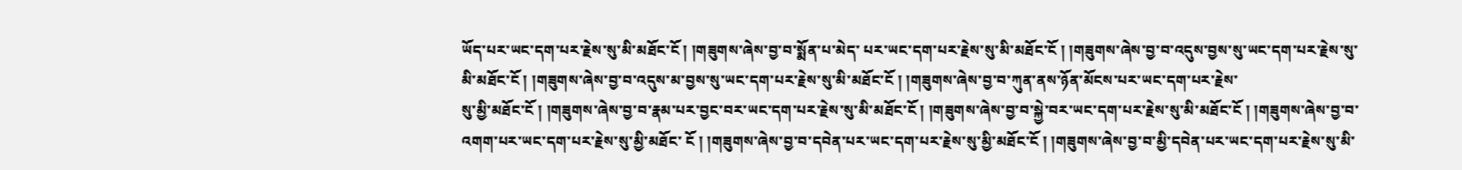ཡོད་པར་ཡང་དག་པར་རྗེས་སུ་མི་མཐོང་ངོ ། །གཟུགས་ཞེས་བྱ་བ་སྨོན་པ་མེད་ པར་ཡང་དག་པར་རྗེས་སུ་མི་མཐོང་ངོ ། །གཟུགས་ཞེས་བྱ་བ་འདུས་བྱས་སུ་ཡང་དག་པར་རྗེས་སུ་མི་མཐོང་ངོ ། །གཟུགས་ཞེས་བྱ་བ་འདུས་མ་བྱས་སུ་ཡང་དག་པར་རྗེས་སུ་མི་མཐོང་ངོ ། །གཟུགས་ཞེས་བྱ་བ་ཀུན་ནས་ཉོན་མོངས་པར་ཡང་དག་པར་རྗེས་
སུ་མྱི་མཐོང་ངོ ། །གཟུགས་ཞེས་བྱ་བ་རྣམ་པར་བྱང་བར་ཡང་དག་པར་རྗེས་སུ་མི་མཐོང་ངོ ། །གཟུགས་ཞེས་བྱ་བ་སྐྱེ་བར་ཡང་དག་པར་རྗེས་སུ་མི་མཐོང་ངོ ། །གཟུགས་ཞེས་བྱ་བ་འགག་པར་ཡང་དག་པར་རྗེས་སུ་མྱི་མཐོང་ ངོ ། །གཟུགས་ཞེས་བྱ་བ་དབེན་པར་ཡང་དག་པར་རྗེས་སུ་མྱི་མཐོང་ངོ ། །གཟུགས་ཞེས་བྱ་བ་མྱི་དབེན་པར་ཡང་དག་པར་རྗེས་སུ་མི་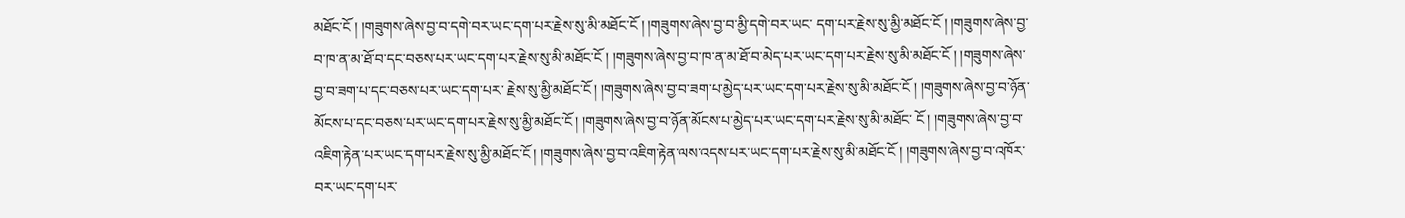མཐོང་ངོ ། །གཟུགས་ཞེས་བྱ་བ་དགེ་བར་ཡང་དག་པར་རྗེས་སུ་མི་མཐོང་ངོ ། །གཟུགས་ཞེས་བྱ་བ་མྱི་དགེ་བར་ཡང་ དག་པར་རྗེས་སུ་མྱི་མཐོང་ངོ ། །གཟུགས་ཞེས་བྱ་བ་ཁ་ན་མ་ཐོ་བ་དང་བཅས་པར་ཡང་དག་པར་རྗེས་སུ་མི་མཐོང་ངོ ། །གཟུགས་ཞེས་བྱ་བ་ཁ་ན་མ་ཐོ་བ་མེད་པར་ཡང་དག་པར་རྗེས་སུ་མི་མཐོང་ངོ ། །གཟུགས་ཞེས་བྱ་བ་ཟག་པ་དང་བཅས་པར་ཡང་དག་པར་ རྗེས་སུ་མྱི་མཐོང་ངོ ། །གཟུགས་ཞེས་བྱ་བ་ཟག་པ་མྱེད་པར་ཡང་དག་པར་རྗེས་སུ་མི་མཐོང་ངོ ། །གཟུགས་ཞེས་བྱ་བ་ཉོན་མོངས་པ་དང་བཅས་པར་ཡང་དག་པར་རྗེས་སུ་མྱི་མཐོང་ངོ ། །གཟུགས་ཞེས་བྱ་བ་ཉོན་མོངས་པ་མྱེད་པར་ཡང་དག་པར་རྗེས་སུ་མི་མཐོང་ ངོ ། །གཟུགས་ཞེས་བྱ་བ་འཇིག་རྟེན་པར་ཡང་དག་པར་རྗེས་སུ་མྱི་མཐོང་ངོ ། །གཟུགས་ཞེས་བྱ་བ་འཇིག་རྟེན་ལས་འདས་པར་ཡང་དག་པར་རྗེས་སུ་མི་མཐོང་ངོ ། །གཟུགས་ཞེས་བྱ་བ་འཁོར་བར་ཡང་དག་པར་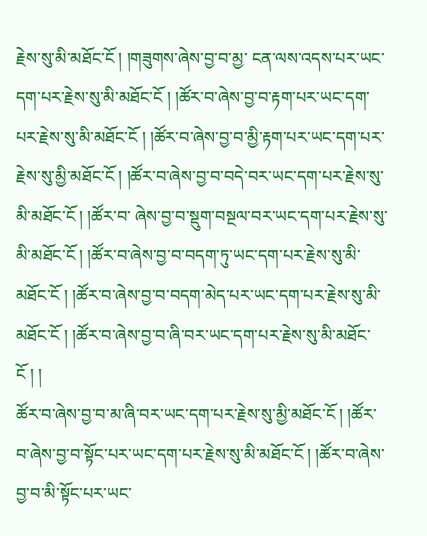རྗེས་སུ་མི་མཐོང་ངོ ། །གཟུགས་ཞེས་བྱ་བ་མྱ་ ངན་ལས་འདས་པར་ཡང་དག་པར་རྗེས་སུ་མི་མཐོང་ངོ ། །ཚོར་བ་ཞེས་བྱ་བ་རྟག་པར་ཡང་དག་པར་རྗེས་སུ་མི་མཐོང་ངོ ། །ཚོར་བ་ཞེས་བྱ་བ་མྱི་རྟག་པར་ཡང་དག་པར་རྗེས་སུ་མྱི་མཐོང་ངོ ། །ཚོར་བ་ཞེས་བྱ་བ་བདེ་བར་ཡང་དག་པར་རྗེས་སུ་མི་མཐོང་ངོ ། །ཚོར་བ་ ཞེས་བྱ་བ་སྡུག་བསྔལ་བར་ཡང་དག་པར་རྗེས་སུ་མི་མཐོང་ངོ ། །ཚོར་བ་ཞེས་བྱ་བ་བདག་ཏུ་ཡང་དག་པར་རྗེས་སུ་མི་མཐོང་ངོ ། །ཚོར་བ་ཞེས་བྱ་བ་བདག་མེད་པར་ཡང་དག་པར་རྗེས་སུ་མི་མཐོང་ངོ ། །ཚོར་བ་ཞེས་བྱ་བ་ཞི་བར་ཡང་དག་པར་རྗེས་སུ་མི་མཐོང་ངོ ། །
ཚོར་བ་ཞེས་བྱ་བ་མ་ཞི་བར་ཡང་དག་པར་རྗེས་སུ་མྱི་མཐོང་ངོ ། །ཚོར་བ་ཞེས་བྱ་བ་སྟོང་པར་ཡང་དག་པར་རྗེས་སུ་མི་མཐོང་ངོ ། །ཚོར་བ་ཞེས་བྱ་བ་མི་སྟོང་པར་ཡང་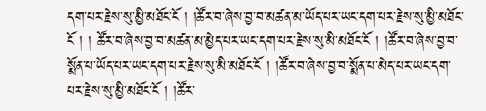དག་པར་རྗེས་སུ་མྱི་མཐོང་ངོ ། །ཚོར་བ་ཞེས་བྱ་བ་མཚན་མ་ཡོད་པར་ཡང་དག་པར་རྗེས་སུ་མྱི་མཐོང་ངོ ། ། ཚོར་བ་ཞེས་བྱ་བ་མཚན་མ་མྱེད་པར་ཡང་དག་པར་རྗེས་སུ་མི་མཐོང་ངོ ། །ཚོར་བ་ཞེས་བྱ་བ་སྨོན་པ་ཡོད་པར་ཡང་དག་པར་རྗེས་སུ་མི་མཐོང་ངོ ། །ཚོར་བ་ཞེས་བྱ་བ་སྨོན་པ་མེད་པར་ཡང་དག་པར་རྗེས་སུ་མྱི་མཐོང་ངོ ། །ཚོར་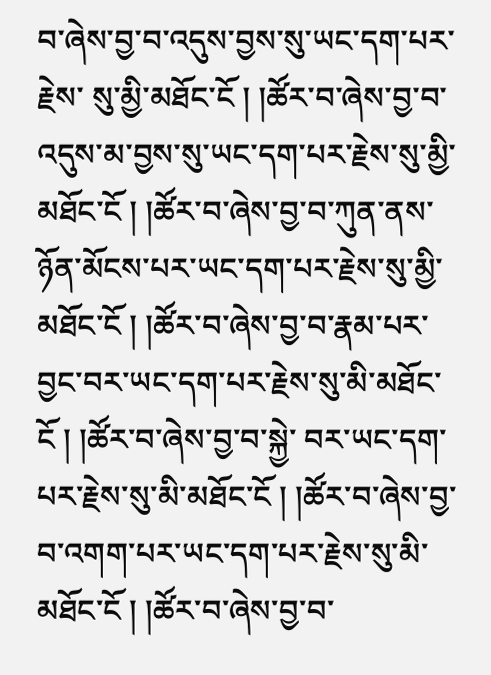བ་ཞེས་བྱ་བ་འདུས་བྱས་སུ་ཡང་དག་པར་རྗེས་ སུ་མྱི་མཐོང་ངོ ། །ཚོར་བ་ཞེས་བྱ་བ་འདུས་མ་བྱས་སུ་ཡང་དག་པར་རྗེས་སུ་མྱི་མཐོང་ངོ ། །ཚོར་བ་ཞེས་བྱ་བ་ཀུན་ནས་ཉོན་མོངས་པར་ཡང་དག་པར་རྗེས་སུ་མྱི་མཐོང་ངོ ། །ཚོར་བ་ཞེས་བྱ་བ་རྣམ་པར་བྱང་བར་ཡང་དག་པར་རྗེས་སུ་མི་མཐོང་ངོ ། །ཚོར་བ་ཞེས་བྱ་བ་སྐྱེ་ བར་ཡང་དག་པར་རྗེས་སུ་མི་མཐོང་ངོ ། །ཚོར་བ་ཞེས་བྱ་བ་འགག་པར་ཡང་དག་པར་རྗེས་སུ་མི་མཐོང་ངོ ། །ཚོར་བ་ཞེས་བྱ་བ་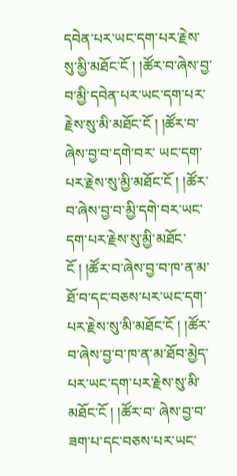དབེན་པར་ཡང་དག་པར་རྗེས་སུ་མྱི་མཐོང་ངོ ། །ཚོར་བ་ཞེས་བྱ་བ་མྱི་དབེན་པར་ཡང་དག་པར་རྗེས་སུ་མི་མཐོང་ངོ ། །ཚོར་བ་ཞེས་བྱ་བ་དགེ་བར་ ཡང་དག་པར་རྗེས་སུ་མྱི་མཐོང་ངོ ། །ཚོར་བ་ཞེས་བྱ་བ་མྱི་དགེ་བར་ཡང་དག་པར་རྗེས་སུ་མྱི་མཐོང་ངོ ། །ཚོར་བ་ཞེས་བྱ་བ་ཁ་ན་མ་ཐོ་བ་དང་བཅས་པར་ཡང་དག་པར་རྗེས་སུ་མི་མཐོང་ངོ ། །ཚོར་བ་ཞེས་བྱ་བ་ཁ་ན་མ་ཐོབ་མྱེད་པར་ཡང་དག་པར་རྗེས་སུ་མི་མཐོང་ངོ ། །ཚོར་བ་ ཞེས་བྱ་བ་ཟག་པ་དང་བཅས་པར་ཡང་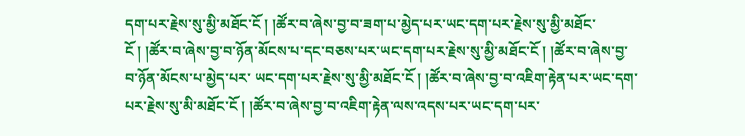དག་པར་རྗེས་སུ་མྱི་མཐོང་ངོ ། །ཚོར་བ་ཞེས་བྱ་བ་ཟག་པ་མྱེད་པར་ཡང་དག་པར་རྗེས་སུ་མྱི་མཐོང་ངོ ། །ཚོར་བ་ཞེས་བྱ་བ་ཉོན་མོངས་པ་དང་བཅས་པར་ཡང་དག་པར་རྗེས་སུ་མྱི་མཐོང་ངོ ། །ཚོར་བ་ཞེས་བྱ་བ་ཉོན་མོངས་པ་མྱེད་པར་ ཡང་དག་པར་རྗེས་སུ་མྱི་མཐོང་ངོ ། །ཚོར་བ་ཞེས་བྱ་བ་འཇིག་རྟེན་པར་ཡང་དག་པར་རྗེས་སུ་མི་མཐོང་ངོ ། །ཚོར་བ་ཞེས་བྱ་བ་འཇིག་རྟེན་ལས་འདས་པར་ཡང་དག་པར་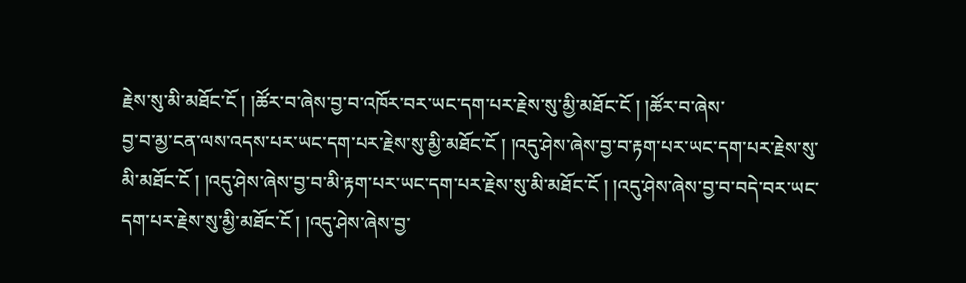རྗེས་སུ་མི་མཐོང་ངོ ། །ཚོར་བ་ཞེས་བྱ་བ་འཁོར་བར་ཡང་དག་པར་རྗེས་སུ་མྱི་མཐོང་ངོ ། །ཚོར་བ་ཞེས་
བྱ་བ་མྱ་ངན་ལས་འདས་པར་ཡང་དག་པར་རྗེས་སུ་མྱི་མཐོང་ངོ ། །འདུ་ཤེས་ཞེས་བྱ་བ་རྟག་པར་ཡང་དག་པར་རྗེས་སུ་མི་མཐོང་ངོ ། །འདུ་ཤེས་ཞེས་བྱ་བ་མི་རྟག་པར་ཡང་དག་པར་རྗེས་སུ་མི་མཐོང་ངོ ། །འདུ་ཤེས་ཞེས་བྱ་བ་བདེ་བར་ཡང་ དག་པར་རྗེས་སུ་མྱི་མཐོང་ངོ ། །འདུ་ཤེས་ཞེས་བྱ་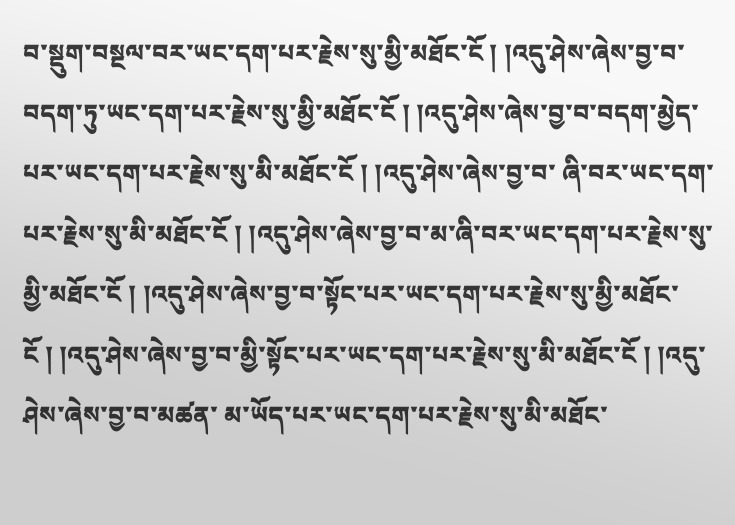བ་སྡུག་བསྔལ་བར་ཡང་དག་པར་རྗེས་སུ་མྱི་མཐོང་ངོ ། །འདུ་ཤེས་ཞེས་བྱ་བ་བདག་ཏུ་ཡང་དག་པར་རྗེས་སུ་མྱི་མཐོང་ངོ ། །འདུ་ཤེས་ཞེས་བྱ་བ་བདག་མྱེད་པར་ཡང་དག་པར་རྗེས་སུ་མི་མཐོང་ངོ ། །འདུ་ཤེས་ཞེས་བྱ་བ་ ཞི་བར་ཡང་དག་པར་རྗེས་སུ་མི་མཐོང་ངོ ། །འདུ་ཤེས་ཞེས་བྱ་བ་མ་ཞི་བར་ཡང་དག་པར་རྗེས་སུ་མྱི་མཐོང་ངོ ། །འདུ་ཤེས་ཞེས་བྱ་བ་སྟོང་པར་ཡང་དག་པར་རྗེས་སུ་མྱི་མཐོང་ངོ ། །འདུ་ཤེས་ཞེས་བྱ་བ་མྱི་སྟོང་པར་ཡང་དག་པར་རྗེས་སུ་མི་མཐོང་ངོ ། །འདུ་ཤེས་ཞེས་བྱ་བ་མཚན་ མ་ཡོད་པར་ཡང་དག་པར་རྗེས་སུ་མི་མཐོང་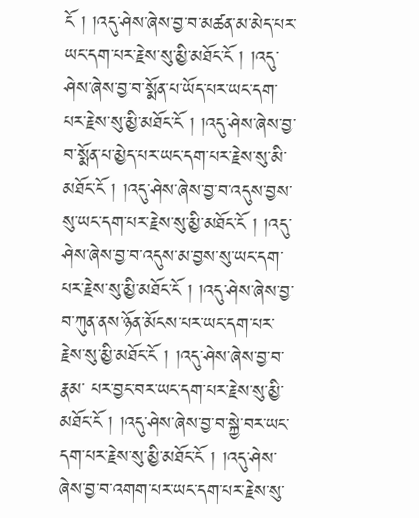ངོ ། །འདུ་ཤེས་ཞེས་བྱ་བ་མཚན་མ་མེད་པར་ཡང་དག་པར་རྗེས་སུ་མྱི་མཐོང་ངོ ། །འདུ་ཤེས་ཞེས་བྱ་བ་སྨོན་པ་ཡོད་པར་ཡང་དག་པར་རྗེས་སུ་མྱི་མཐོང་ངོ ། །འདུ་ཤེས་ཞེས་བྱ་བ་སྨོན་པ་མྱེད་པར་ཡང་དག་པར་རྗེས་སུ་མི་ མཐོང་ངོ ། །འདུ་ཤེས་ཞེས་བྱ་བ་འདུས་བྱས་སུ་ཡང་དག་པར་རྗེས་སུ་མྱི་མཐོང་ངོ ། །འདུ་ཤེས་ཞེས་བྱ་བ་འདུས་མ་བྱས་སུ་ཡང་དག་པར་རྗེས་སུ་མྱི་མཐོང་ངོ ། །འདུ་ཤེས་ཞེས་བྱ་བ་ཀུན་ནས་ཉོན་མོངས་པར་ཡང་དག་པར་རྗེས་སུ་མྱི་མཐོང་ངོ ། །འདུ་ཤེས་ཞེས་བྱ་བ་རྣམ་ པར་བྱང་བར་ཡང་དག་པར་རྗེས་སུ་མྱི་མཐོང་ངོ ། །འདུ་ཤེས་ཞེས་བྱ་བ་སྐྱེ་བར་ཡང་དག་པར་རྗེས་སུ་མྱི་མཐོང་ངོ ། །འདུ་ཤེས་ཞེས་བྱ་བ་འགག་པར་ཡང་དག་པར་རྗེས་སུ་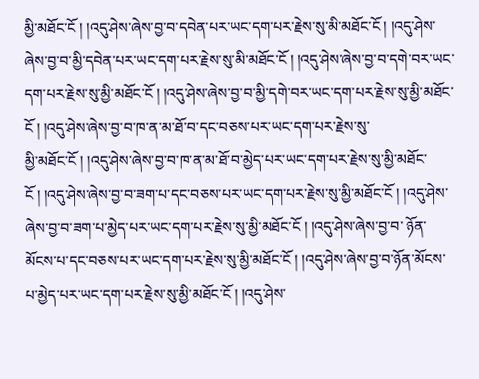མྱི་མཐོང་ངོ ། །འདུ་ཤེས་ཞེས་བྱ་བ་དབེན་པར་ཡང་དག་པར་རྗེས་སུ་མི་མཐོང་ངོ ། །འདུ་ཤེས་ ཞེས་བྱ་བ་མྱི་དབེན་པར་ཡང་དག་པར་རྗེས་སུ་མི་མཐོང་ངོ ། །འདུ་ཤེས་ཞེས་བྱ་བ་དགེ་བར་ཡང་དག་པར་རྗེས་སུ་མྱི་མཐོང་ངོ ། །འདུ་ཤེས་ཞེས་བྱ་བ་མྱི་དགེ་བར་ཡང་དག་པར་རྗེས་སུ་མྱི་མཐོང་ངོ ། །འདུ་ཤེས་ཞེས་བྱ་བ་ཁ་ན་མ་ཐོ་བ་དང་བཅས་པར་ཡང་དག་པར་རྗེས་སུ་
མྱི་མཐོང་ངོ ། །འདུ་ཤེས་ཞེས་བྱ་བ་ཁ་ན་མ་ཐོ་བ་མྱེད་པར་ཡང་དག་པར་རྗེས་སུ་མྱི་མཐོང་ངོ ། །འདུ་ཤེས་ཞེས་བྱ་བ་ཟག་པ་དང་བཅས་པར་ཡང་དག་པར་རྗེས་སུ་མྱི་མཐོང་ངོ ། །འདུ་ཤེས་ཞེས་བྱ་བ་ཟག་པ་མྱེད་པར་ཡང་དག་པར་རྗེས་སུ་མྱི་མཐོང་ངོ ། །འདུ་ཤེས་ཞེས་བྱ་བ་ ཉོན་མོངས་པ་དང་བཅས་པར་ཡང་དག་པར་རྗེས་སུ་མྱི་མཐོང་ངོ ། །འདུ་ཤེས་ཞེས་བྱ་བ་ཉོན་མོངས་པ་མྱེད་པར་ཡང་དག་པར་རྗེས་སུ་མྱི་མཐོང་ངོ ། །འདུ་ཤེས་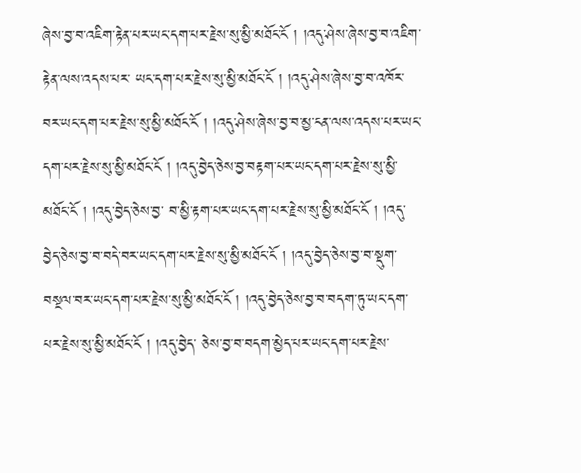ཞེས་བྱ་བ་འཇིག་རྟེན་པར་ཡང་དག་པར་རྗེས་སུ་མྱི་མཐོང་ངོ ། །འདུ་ཤེས་ཞེས་བྱ་བ་འཇིག་རྟེན་ལས་འདས་པར་ ཡང་དག་པར་རྗེས་སུ་མྱི་མཐོང་ངོ ། །འདུ་ཤེས་ཞེས་བྱ་བ་འཁོར་བར་ཡང་དག་པར་རྗེས་སུ་མྱི་མཐོང་ངོ ། །འདུ་ཤེས་ཞེས་བྱ་བ་མྱ་ངན་ལས་འདས་པར་ཡང་དག་པར་རྗེས་སུ་མྱི་མཐོང་ངོ ། །འདུ་བྱེད་ཅེས་བྱ་བརྟག་པར་ཡང་དག་པར་རྗེས་སུ་མྱི་མཐོང་ངོ ། །འདུ་བྱེད་ཅེས་བྱ་ བ་མྱི་རྟག་པར་ཡང་དག་པར་རྗེས་སུ་མྱི་མཐོང་ངོ ། །འདུ་བྱེད་ཅེས་བྱ་བ་བདེ་བར་ཡང་དག་པར་རྗེས་སུ་མྱི་མཐོང་ངོ ། །འདུ་བྱེད་ཅེས་བྱ་བ་སྡུག་བསྔལ་བར་ཡང་དག་པར་རྗེས་སུ་མྱི་མཐོང་ངོ ། །འདུ་བྱེད་ཅེས་བྱ་བ་བདག་ཏུ་ཡང་དག་པར་རྗེས་སུ་མྱི་མཐོང་ངོ ། །འདུ་བྱེད་ ཅེས་བྱ་བ་བདག་མྱེད་པར་ཡང་དག་པར་རྗེས་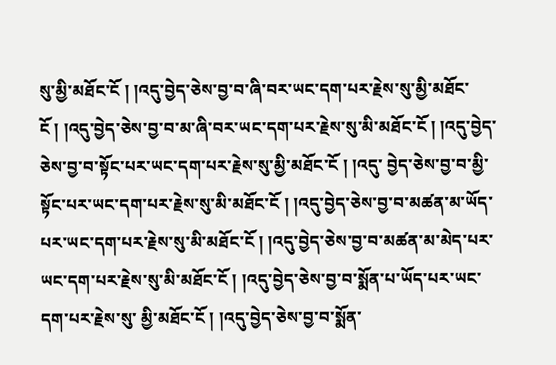སུ་མྱི་མཐོང་ངོ ། །འདུ་བྱེད་ཅེས་བྱ་བ་ཞི་བར་ཡང་དག་པར་རྗེས་སུ་མྱི་མཐོང་ངོ ། །འདུ་བྱེད་ཅེས་བྱ་བ་མ་ཞི་བར་ཡང་དག་པར་རྗེས་སུ་མི་མཐོང་ངོ ། །འདུ་བྱེད་ཅེས་བྱ་བ་སྟོང་པར་ཡང་དག་པར་རྗེས་སུ་མྱི་མཐོང་ངོ ། །འདུ་ བྱེད་ཅེས་བྱ་བ་མྱི་སྟོང་པར་ཡང་དག་པར་རྗེས་སུ་མི་མཐོང་ངོ ། །འདུ་བྱེད་ཅེས་བྱ་བ་མཚན་མ་ཡོད་པར་ཡང་དག་པར་རྗེས་སུ་མི་མཐོང་ངོ ། །འདུ་བྱེད་ཅེས་བྱ་བ་མཚན་མ་མེད་པར་ཡང་དག་པར་རྗེས་སུ་མི་མཐོང་ངོ ། །འདུ་བྱེད་ཅེས་བྱ་བ་སྨོན་པ་ཡོད་པར་ཡང་དག་པར་རྗེས་སུ་ མྱི་མཐོང་ངོ ། །འདུ་བྱེད་ཅེས་བྱ་བ་སྨོན་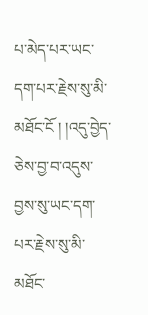པ་མེད་པར་ཡང་དག་པར་རྗེས་སུ་མི་མཐོང་ངོ ། །འདུ་བྱེད་ཅེས་བྱ་བ་འདུས་བྱས་སུ་ཡང་དག་པར་རྗེས་སུ་མི་མཐོང་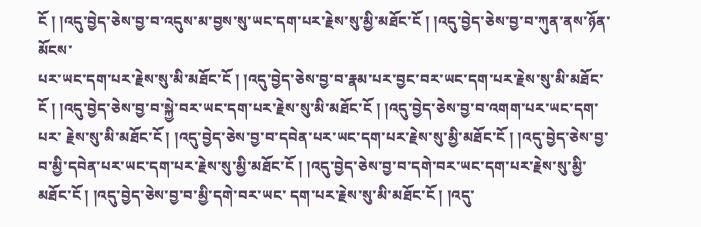ངོ ། །འདུ་བྱེད་ཅེས་བྱ་བ་འདུས་མ་བྱས་སུ་ཡང་དག་པར་རྗེས་སུ་མྱི་མཐོང་ངོ ། །འདུ་བྱེད་ཅེས་བྱ་བ་ཀུན་ནས་ཉོན་མོངས་
པར་ཡང་དག་པར་རྗེས་སུ་མི་མཐོང་ངོ ། །འདུ་བྱེད་ཅེས་བྱ་བ་རྣམ་པར་བྱང་བར་ཡང་དག་པར་རྗེས་སུ་མི་མཐོང་ངོ ། །འདུ་བྱེད་ཅེས་བྱ་བ་སྐྱེ་བར་ཡང་དག་པར་རྗེས་སུ་མི་མཐོང་ངོ ། །འདུ་བྱེད་ཅེས་བྱ་བ་འགག་པར་ཡང་དག་པར་ རྗེས་སུ་མི་མཐོང་ངོ ། །འདུ་བྱེད་ཅེས་བྱ་བ་དབེན་པར་ཡང་དག་པར་རྗེས་སུ་མྱི་མཐོང་ངོ ། །འདུ་བྱེད་ཅེས་བྱ་བ་མྱི་དབེན་པར་ཡང་དག་པར་རྗེས་སུ་མྱི་མཐོང་ངོ ། །འདུ་བྱེད་ཅེས་བྱ་བ་དགེ་བར་ཡང་དག་པར་རྗེས་སུ་མྱི་མཐོང་ངོ ། །འདུ་བྱེད་ཅེས་བྱ་བ་མྱི་དགེ་བར་ཡང་ དག་པར་རྗེས་སུ་མི་མཐོང་ངོ ། །འདུ་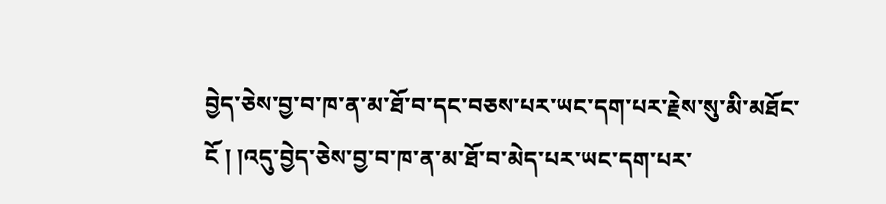བྱེད་ཅེས་བྱ་བ་ཁ་ན་མ་ཐོ་བ་དང་བཅས་པར་ཡང་དག་པར་རྗེས་སུ་མི་མཐོང་ངོ ། །འདུ་བྱེད་ཅེས་བྱ་བ་ཁ་ན་མ་ཐོ་བ་མེད་པར་ཡང་དག་པར་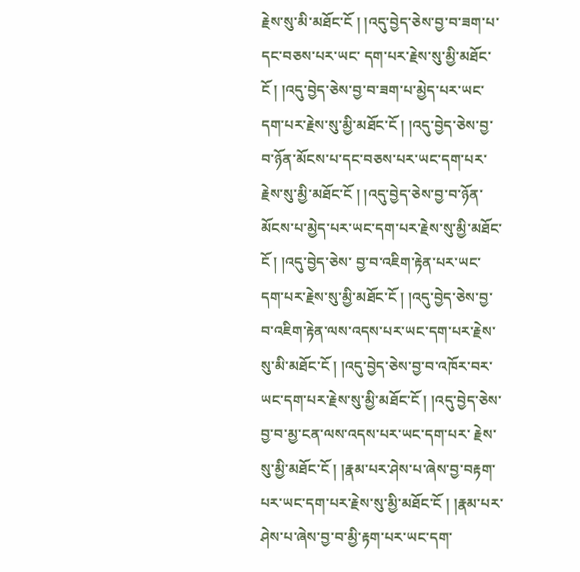རྗེས་སུ་མི་མཐོང་ངོ ། །འདུ་བྱེད་ཅེས་བྱ་བ་ཟག་པ་དང་བཅས་པར་ཡང་ དག་པར་རྗེས་སུ་མྱི་མཐོང་ངོ ། །འདུ་བྱེད་ཅེས་བྱ་བ་ཟག་པ་མྱེད་པར་ཡང་དག་པར་རྗེས་སུ་མྱི་མཐོང་ངོ ། །འདུ་བྱེད་ཅེས་བྱ་བ་ཉོན་མོངས་པ་དང་བཅས་པར་ཡང་དག་པར་རྗེས་སུ་མྱི་མཐོང་ངོ ། །འདུ་བྱེད་ཅེས་བྱ་བ་ཉོན་མོངས་པ་མྱེད་པར་ཡང་དག་པར་རྗེས་སུ་མྱི་མཐོང་ངོ ། །འདུ་བྱེད་ཅེས་ བྱ་བ་འཇིག་རྟེན་པར་ཡང་དག་པར་རྗེས་སུ་མྱི་མཐོང་ངོ ། །འདུ་བྱེད་ཅེས་བྱ་བ་འཇིག་རྟེན་ལས་འདས་པར་ཡང་དག་པར་རྗེས་སུ་མི་མཐོང་ངོ ། །འདུ་བྱེད་ཅེས་བྱ་བ་འཁོར་བར་ཡང་དག་པར་རྗེས་སུ་མྱི་མཐོང་ངོ ། །འདུ་བྱེད་ཅེས་བྱ་བ་མྱ་ངན་ལས་འདས་པར་ཡང་དག་པར་ རྗེས་སུ་མྱི་མཐོང་ངོ ། །རྣམ་པར་ཤེས་པ་ཞེས་བྱ་བརྟག་པར་ཡང་དག་པར་རྗེས་སུ་མྱི་མཐོང་ངོ ། །རྣམ་པར་ཤེས་པ་ཞེས་བྱ་བ་མྱི་རྟག་པར་ཡང་དག་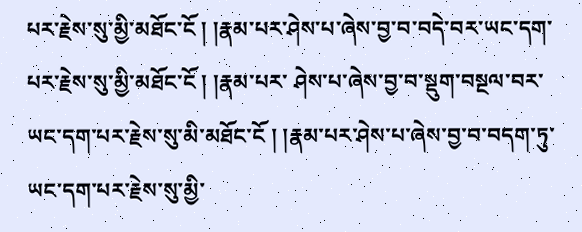པར་རྗེས་སུ་མྱི་མཐོང་ངོ ། །རྣམ་པར་ཤེས་པ་ཞེས་བྱ་བ་བདེ་བར་ཡང་དག་པར་རྗེས་སུ་མྱི་མཐོང་ངོ ། །རྣམ་པར་ ཤེས་པ་ཞེས་བྱ་བ་སྡུག་བསྔལ་བར་ཡང་དག་པར་རྗེས་སུ་མི་མཐོང་ངོ ། །རྣམ་པར་ཤེས་པ་ཞེས་བྱ་བ་བདག་ཏུ་ཡང་དག་པར་རྗེས་སུ་མྱི་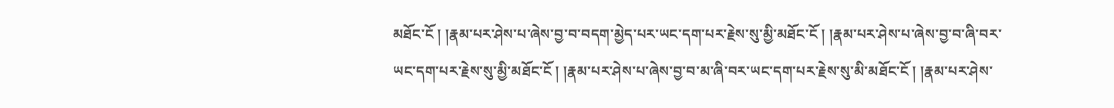མཐོང་ངོ ། །རྣམ་པར་ཤེས་པ་ཞེས་བྱ་བ་བདག་མྱེད་པར་ཡང་དག་པར་རྗེས་སུ་མྱི་མཐོང་ངོ ། །རྣམ་པར་ཤེས་པ་ཞེས་བྱ་བ་ཞི་བར་
ཡང་དག་པར་རྗེས་སུ་མྱི་མཐོང་ངོ ། །རྣམ་པར་ཤེས་པ་ཞེས་བྱ་བ་མ་ཞི་བར་ཡང་དག་པར་རྗེས་སུ་མི་མཐོང་ངོ ། །རྣམ་པར་ཤེས་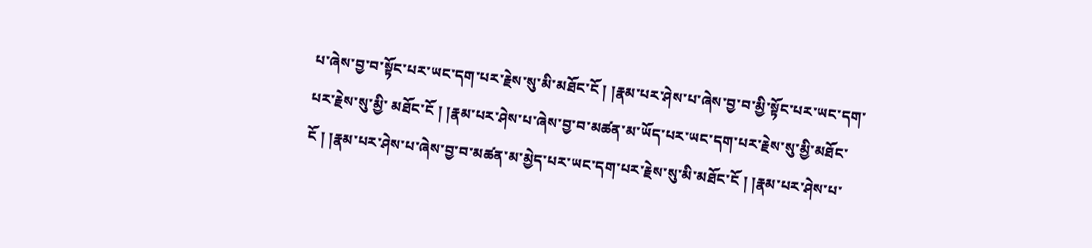པ་ཞེས་བྱ་བ་སྟོང་པར་ཡང་དག་པར་རྗེས་སུ་མི་མཐོང་ངོ ། །རྣམ་པར་ཤེས་པ་ཞེས་བྱ་བ་མྱི་སྟོང་པར་ཡང་དག་པར་རྗེས་སུ་མྱི་ མཐོང་ངོ ། །རྣམ་པར་ཤེས་པ་ཞེས་བྱ་བ་མཚན་མ་ཡོད་པར་ཡང་དག་པར་རྗེས་སུ་མྱི་མཐོང་ངོ ། །རྣམ་པར་ཤེས་པ་ཞེས་བྱ་བ་མཚན་མ་མྱེད་པར་ཡང་དག་པར་རྗེས་སུ་མི་མཐོང་ངོ ། །རྣམ་པར་ཤེས་པ་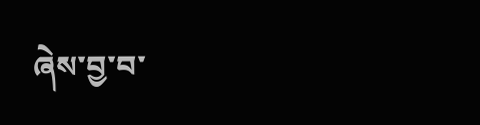ཞེས་བྱ་བ་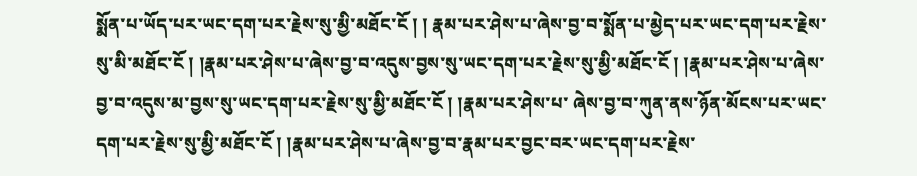སྨོན་པ་ཡོད་པར་ཡང་དག་པར་རྗེས་སུ་མྱི་མཐོང་ངོ ། ། རྣམ་པར་ཤེས་པ་ཞེས་བྱ་བ་སྨོན་པ་མྱེད་པར་ཡང་དག་པར་རྗེས་སུ་མི་མཐོང་ངོ ། །རྣམ་པར་ཤེས་པ་ཞེས་བྱ་བ་འདུས་བྱས་སུ་ཡང་དག་པར་རྗེས་སུ་མྱི་མཐོང་ངོ ། །རྣམ་པར་ཤེས་པ་ཞེས་བྱ་བ་འདུས་མ་བྱས་སུ་ཡང་དག་པར་རྗེས་སུ་མྱི་མཐོང་ངོ ། །རྣམ་པར་ཤེས་པ་ ཞེས་བྱ་བ་ཀུན་ནས་ཉོན་མོངས་པར་ཡང་དག་པར་རྗེས་སུ་མྱི་མཐོང་ངོ ། །རྣམ་པར་ཤེས་པ་ཞེས་བྱ་བ་རྣམ་པར་བྱང་བར་ཡང་དག་པར་རྗེས་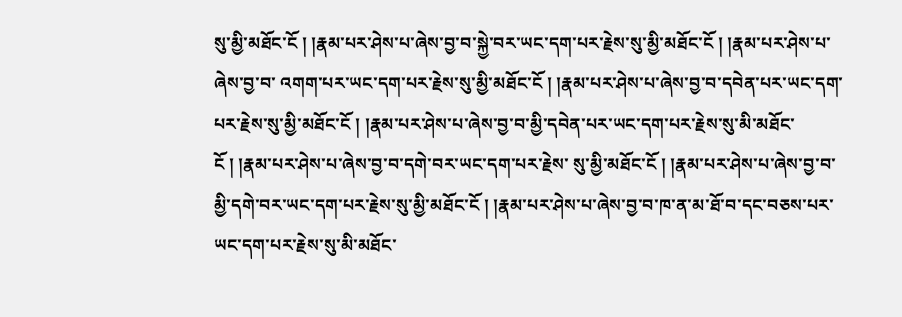སུ་མྱི་མཐོང་ངོ ། །རྣམ་པར་ཤེས་པ་ཞེས་བྱ་བ་སྐྱེ་བར་ཡང་དག་པར་རྗེས་སུ་མྱི་མཐོང་ངོ ། །རྣམ་པར་ཤེས་པ་ཞེས་བྱ་བ་ འགག་པར་ཡང་དག་པར་རྗེས་སུ་མྱི་མཐོང་ངོ ། །རྣམ་པར་ཤེས་པ་ཞེས་བྱ་བ་དབེན་པར་ཡང་དག་པར་རྗེས་སུ་མྱི་མཐོང་ངོ ། །རྣམ་པར་ཤེས་པ་ཞེས་བྱ་བ་མྱི་དབེན་པར་ཡང་དག་པར་རྗེས་སུ་མི་མཐོང་ངོ ། །རྣམ་པར་ཤེས་པ་ཞེས་བྱ་བ་དགེ་བར་ཡང་དག་པར་རྗེས་ སུ་མྱི་མཐོང་ངོ ། །རྣམ་པར་ཤེས་པ་ཞེས་བྱ་བ་མྱི་དགེ་བར་ཡང་དག་པར་རྗེས་སུ་མྱི་མཐོང་ངོ ། །རྣམ་པར་ཤེས་པ་ཞེས་བྱ་བ་ཁ་ན་མ་ཐོ་བ་དང་བཅས་པར་ཡང་དག་པར་རྗེས་སུ་མི་མཐོང་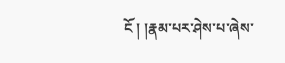ངོ ། །རྣམ་པར་ཤེས་པ་ཞེས་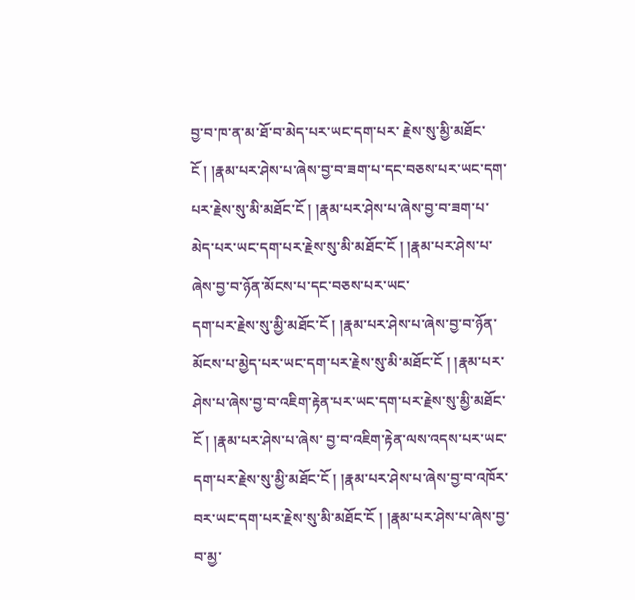བྱ་བ་ཁ་ན་མ་ཐོ་བ་མེད་པར་ཡང་དག་པར་ རྗེས་སུ་མྱི་མཐོང་ངོ ། །རྣམ་པར་ཤེས་པ་ཞེས་བྱ་བ་ཟག་པ་དང་བཅས་པར་ཡང་དག་པར་རྗེས་སུ་མི་མཐོང་ངོ ། །རྣམ་པར་ཤེས་པ་ཞེས་བྱ་བ་ཟག་པ་མེད་པར་ཡང་དག་པར་རྗེས་སུ་མི་མཐོང་ངོ ། །རྣམ་པར་ཤེས་པ་ཞེས་བྱ་བ་ཉོན་མོངས་པ་དང་བཅས་པར་ཡང་
དག་པར་རྗེས་སུ་མྱི་མཐོང་ངོ ། །རྣམ་པར་ཤེས་པ་ཞེས་བྱ་བ་ཉོན་མོངས་པ་མྱེད་པར་ཡང་དག་པར་རྗེས་སུ་མི་མཐོང་ངོ ། །རྣམ་པར་ཤེས་པ་ཞེས་བྱ་བ་འཇིག་རྟེན་པར་ཡང་དག་པར་རྗེས་སུ་མྱི་མཐོང་ངོ ། །རྣམ་པར་ཤེས་པ་ཞེས་ བྱ་བ་འཇིག་རྟེན་ལས་འདས་པར་ཡང་དག་པར་རྗེས་སུ་མྱི་མཐོང་ངོ ། །རྣམ་པར་ཤེས་པ་ཞེས་བྱ་བ་འཁོར་བར་ཡང་དག་པར་རྗེས་སུ་མི་མཐོང་ངོ ། །རྣམ་པར་ཤེས་པ་ཞེས་བྱ་བ་མྱ་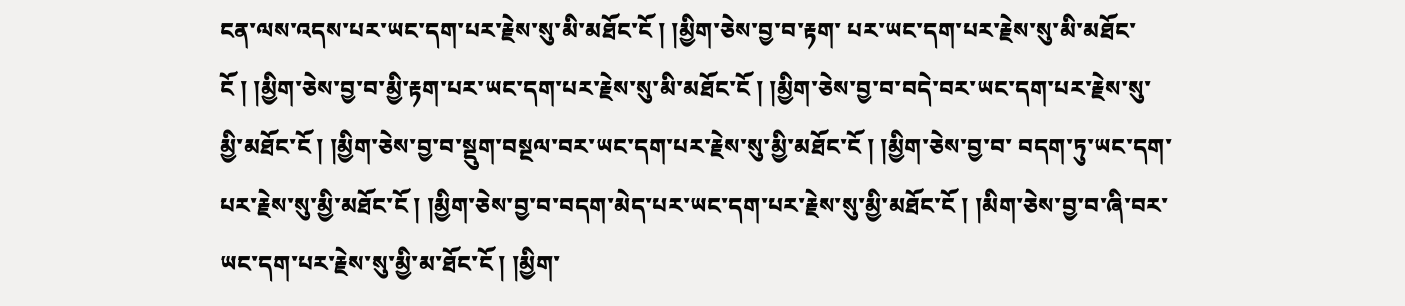ངན་ལས་འདས་པར་ཡང་དག་པར་རྗེས་སུ་མི་མཐོང་ངོ ། །མྱིག་ཅེས་བྱ་བ་རྟག་ པར་ཡང་དག་པར་རྗེས་སུ་མི་མཐོང་ངོ ། །མྱིག་ཅེས་བྱ་བ་མྱི་རྟག་པར་ཡང་དག་པར་རྗེས་སུ་མི་མཐོང་ངོ ། །མྱིག་ཅེས་བྱ་བ་བདེ་བར་ཡང་དག་པར་རྗེས་སུ་མྱི་མཐོང་ངོ ། །མྱིག་ཅེས་བྱ་བ་སྡུག་བསྔལ་བར་ཡང་དག་པར་རྗེས་སུ་མྱི་མཐོང་ངོ ། །མྱིག་ཅེས་བྱ་བ་ བདག་ཏུ་ཡང་དག་པར་རྗེས་སུ་མྱི་མཐོང་ངོ ། །མྱིག་ཅེས་བྱ་བ་བདག་མེད་པར་ཡང་དག་པར་རྗེས་སུ་མྱི་མཐོང་ངོ ། །མིག་ཅེས་བྱ་བ་ཞི་བར་ཡང་དག་པར་རྗེས་སུ་མྱི་མ་ཐོང་ངོ ། །མྱིག་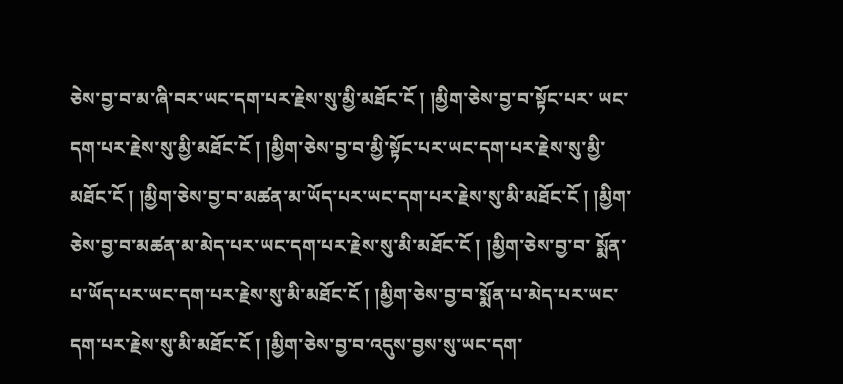ཅེས་བྱ་བ་མ་ཞི་བར་ཡང་དག་པར་རྗེས་སུ་མྱི་མཐོང་ངོ ། །མྱིག་ཅེས་བྱ་བ་སྟོང་པར་ ཡང་དག་པར་རྗེས་སུ་མྱི་མཐོང་ངོ ། །མྱིག་ཅེས་བྱ་བ་མྱི་སྟོང་པར་ཡང་དག་པར་རྗེས་སུ་མྱི་མཐོང་ངོ ། །མྱིག་ཅེས་བྱ་བ་མཚན་མ་ཡོད་པར་ཡང་དག་པར་རྗེས་སུ་མི་མཐོང་ངོ ། །མྱིག་ཅེས་བྱ་བ་མཚན་མ་མེད་པར་ཡང་དག་པར་རྗེས་སུ་མི་མཐོང་ངོ ། །མྱིག་ཅེས་བྱ་བ་ སྨོན་པ་ཡོད་པར་ཡང་དག་པར་རྗེས་སུ་མི་མཐོང་ངོ ། །མྱིག་ཅེས་བྱ་བ་སྨོན་པ་མེད་པར་ཡང་དག་པར་རྗེས་སུ་མི་མཐོང་ངོ ། །མྱིག་ཅེས་བྱ་བ་འདུས་བྱས་སུ་ཡང་དག་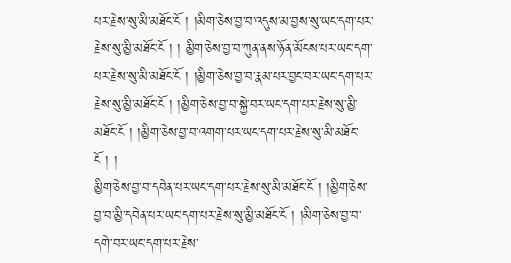པར་རྗེས་སུ་མི་མཐོང་ངོ ། །མིག་ཅེས་བྱ་བ་འདུས་མ་བྱས་སུ་ཡང་དག་པར་རྗེས་སུ་མྱི་མཐོང་ངོ ། ། མྱིག་ཅེས་བྱ་བ་ཀུན་ནས་ཉོན་མོངས་པར་ཡང་དག་པར་རྗེས་སུ་མི་མཐོང་ངོ ། །མྱིག་ཅེས་བྱ་བ་རྣམ་པར་བྱང་བར་ཡང་དག་པར་རྗེས་སུ་མྱི་མཐོང་ངོ ། །མྱིག་ཅེས་བྱ་བ་སྐྱེ་བར་ཡང་དག་པར་རྗེས་སུ་མྱི་མཐོང་ངོ ། །མྱིག་ཅེས་བྱ་བ་འགག་པར་ཡང་དག་པར་རྗེས་སུ་མི་མཐོང་ངོ ། །
མྱིག་ཅེས་བྱ་བ་དབེན་པར་ཡང་དག་པར་རྗེས་སུ་མི་མཐོང་ངོ ། །མྱིག་ཅེས་བྱ་བ་མྱི་དབེན་པར་ཡང་དག་པར་རྗེས་སུ་མྱི་མཐོང་ངོ ། །མིག་ཅེས་བྱ་བ་དགེ་བར་ཡང་དག་པར་རྗེས་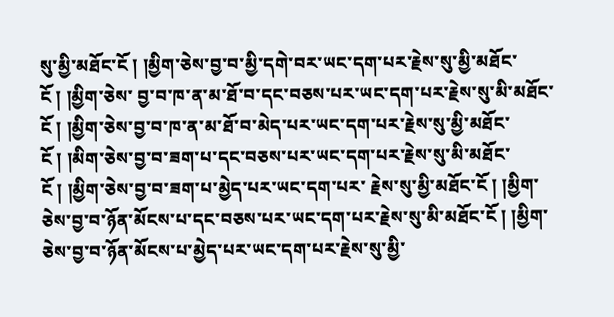སུ་མྱི་མཐོང་ངོ ། །མྱིག་ཅེས་བྱ་བ་མྱི་དགེ་བར་ཡང་དག་པར་རྗེས་སུ་མྱི་མཐོང་ངོ ། །མྱིག་ཅེས་ བྱ་བ་ཁ་ན་མ་ཐོ་བ་དང་བཅས་པར་ཡང་དག་པར་རྗེས་སུ་མི་མཐོང་ངོ ། །མྱིག་ཅེས་བྱ་བ་ཁ་ན་མ་ཐོ་བ་མེད་པར་ཡང་དག་པར་རྗེས་སུ་མྱི་མཐོང་ངོ ། །མིག་ཅེས་བྱ་བ་ཟག་པ་དང་བཅས་པར་ཡང་དག་པར་རྗེས་སུ་མི་མཐོང་ངོ ། །མྱིག་ཅེས་བྱ་བ་ཟག་པ་མྱེད་པར་ཡང་དག་པར་ རྗེས་སུ་མྱི་མཐོང་ངོ ། །མྱིག་ཅེས་བྱ་བ་ཉོན་མོངས་པ་དང་བཅས་པར་ཡང་དག་པར་རྗེས་སུ་མི་མཐོང་ངོ ། །མྱིག་ཅེས་བྱ་བ་ཉོན་མོངས་པ་མྱེད་པར་ཡང་དག་པར་རྗེས་སུ་མྱི་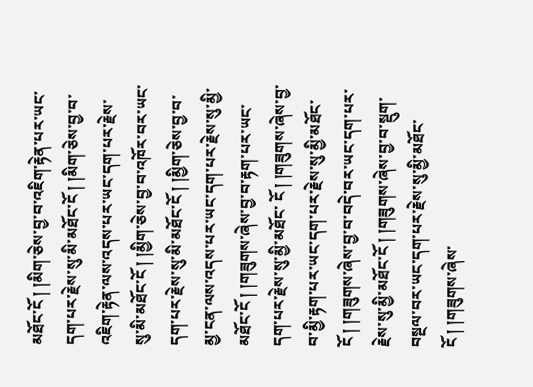མཐོང་ངོ ། །མིག་ཅེས་བྱ་བ་འཇིག་རྟེན་པར་ཡང་དག་པར་རྗེས་སུ་མི་མཐོང་ངོ ། །མིག་ཅེས་བྱ་བ་ འཇིག་རྟེན་ལས་འདས་པར་ཡང་དག་པར་རྗེས་སུ་མི་མཐོང་ངོ ། །མྱིག་ཅེས་བྱ་བ་འཁོར་བར་ཡང་དག་པར་རྗེས་སུ་མི་མཐོང་ངོ ། །མྱིག་ཅེས་བྱ་བ་མྱ་ངན་ལས་འདས་པར་ཡང་དག་པར་རྗེས་སུ་མྱི་མཐོང་ངོ ། །གཟུགས་ཞེས་བྱ་བ་རྟག་པར་ཡང་དག་པར་རྗེས་སུ་མྱི་མཐོང་ ངོ ། །གཟུགས་ཞེས་བྱ་བ་མྱི་རྟག་པར་ཡང་དག་པར་རྗེས་སུ་མྱི་མཐོང་ངོ ། །གཟུགས་ཞེས་བྱ་བ་བདེ་བར་ཡང་དག་པར་རྗེས་སུ་མྱི་མཐོང་ངོ ། །གཟུགས་ཞེས་བྱ་བ་སྡུག་བསྔལ་བར་ཡང་དག་པར་རྗེས་སུ་མྱི་མཐོང་ངོ ། །གཟུགས་ཞེས་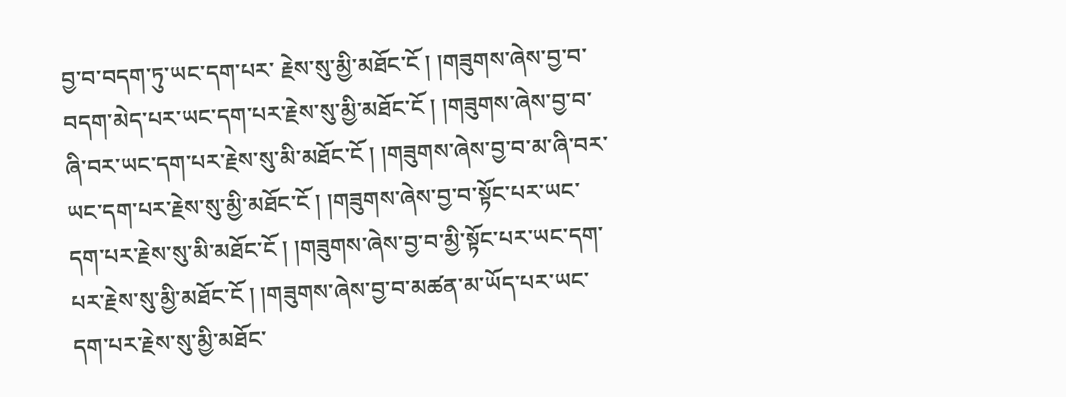བྱ་བ་བདག་ཏུ་ཡང་དག་པར་ རྗེས་སུ་མྱི་མཐོང་ངོ ། །གཟུགས་ཞེས་བྱ་བ་བདག་མེད་པར་ཡང་དག་པར་རྗེས་སུ་མྱི་མཐོང་ངོ ། །གཟུགས་ཞེས་བྱ་བ་ཞི་བར་ཡང་དག་པར་རྗེས་སུ་མི་མཐོང་ངོ ། །གཟུགས་ཞེས་བྱ་བ་མ་ཞི་བར་ཡང་དག་པར་རྗེས་སུ་མྱི་མཐོང་ངོ ། །གཟུགས་ཞེས་བྱ་བ་སྟོང་པར་ཡང་ དག་པར་རྗེས་སུ་མི་མཐོང་ངོ ། །གཟུགས་ཞེས་བྱ་བ་མྱི་སྟོང་པར་ཡང་དག་པར་རྗེས་སུ་མྱི་མཐོང་ངོ ། །གཟུགས་ཞེས་བྱ་བ་མཚན་མ་ཡོད་པར་ཡང་དག་པར་རྗེས་སུ་མྱི་མཐོང་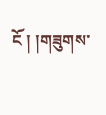ངོ ། །གཟུགས་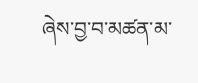ཞེས་བྱ་བ་མཚན་མ་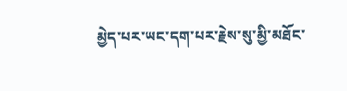མྱེད་པར་ཡང་དག་པར་རྗེས་སུ་མྱི་མཐོང་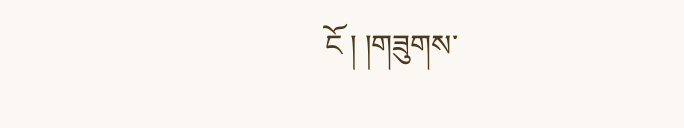ངོ ། །གཟུགས་